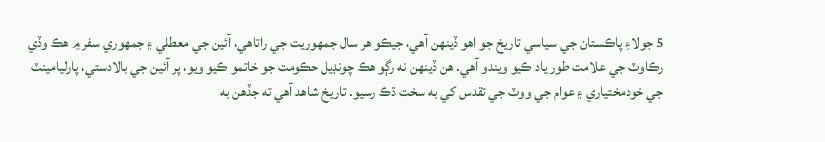5 جولاءِ پاڪستان جي سياسي تاريخ جو اهو ڏينهن آهي، جيڪو هر سال جمهوريت جي راتاھي، آئين جي معطلي ۽ جمهوري سفر ۾ هڪ وڏي رڪاوٽ جي علامت طور ياد ڪيو ويندو آهي. هن ڏينهن نه رڳو هڪ چونڊيل حڪومت جو خاتمو ڪيو ويو، پر آئين جي بالادستي، پارليامينٽ جي خودمختياري ۽ عوام جي ووٽ جي تقدس کي به سخت ڌڪ رسيو. تاريخ شاهد آهي ته جڏهن به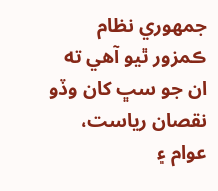جمهوري نظام ڪمزور ٿيو آهي ته ان جو سڀ کان وڏو نقصان رياست، عوام ۽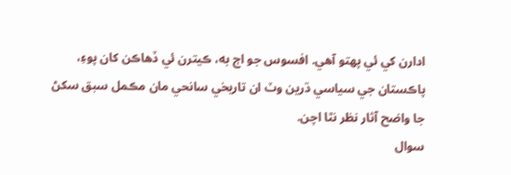ادارن کي ئي پهتو آهي. افسوس جو اڄ به، ڪيترن ئي ڏهاڪن کان پوءِ، پاڪستان جي سياسي ڌرين وٽ ان تاريخي سانحي مان مڪمل سبق سکڻ جا واضح آثار نظر نٿا اچن.
سوال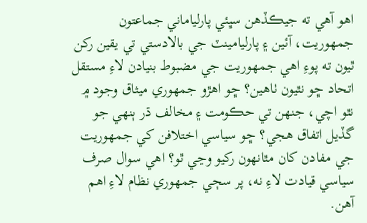اهو آهي ته جيڪڏهن سڀئي پارلياماني جماعتون جمهوريت، آئين ۽ پارليامينٽ جي بالادستي تي يقين رکن ٿيون ته پوءِ اهي جمهوريت جي مضبوط بنيادن لاءِ مستقل اتحاد ڇو نٿيون ٺاهين؟ ڇو اهڙو جمهوري ميثاق وجود ۾ نٿو اچي، جنهن تي حڪومت ۽ مخالف ڌر ٻنهي جو گڏيل اتفاق هجي؟ ڇو سياسي اختلافن کي جمهوريت جي مفادن کان مٿانهون رکيو وڃي ٿو؟ اهي سوال صرف سياسي قيادت لاءِ نه، پر سڄي جمهوري نظام لاءِ اهم آهن.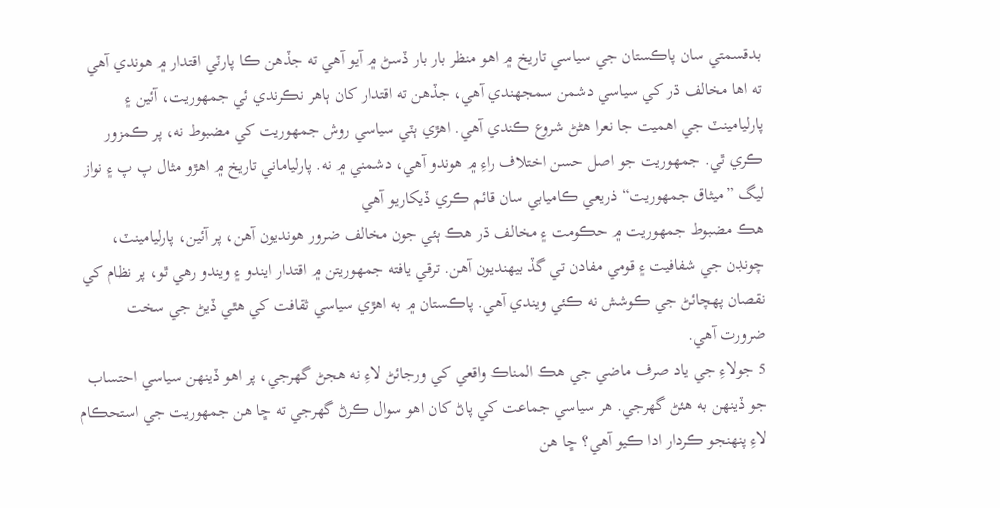بدقسمتي سان پاڪستان جي سياسي تاريخ ۾ اهو منظر بار بار ڏسڻ ۾ آيو آهي ته جڏهن ڪا پارٽي اقتدار ۾ هوندي آهي ته اها مخالف ڌر کي سياسي دشمن سمجهندي آهي، جڏهن ته اقتدار کان ٻاهر نڪرندي ئي جمهوريت، آئين ۽ پارليامينٽ جي اهميت جا نعرا هڻڻ شروع ڪندي آهي. اهڙي ٻٽي سياسي روش جمهوريت کي مضبوط نه، پر ڪمزور ڪري ٿي. جمهوريت جو اصل حسن اختلاف راءِ ۾ هوندو آهي، دشمني ۾ نه. پارلياماني تاريخ ۾ اهڙو مثال پ پ ۽ نواز ليگ ”ميثاق جمهوريت“ ذريعي ڪاميابي سان قائم ڪري ڏيکاريو آهي
هڪ مضبوط جمهوريت ۾ حڪومت ۽ مخالف ڌر هڪ ٻئي جون مخالف ضرور هونديون آهن، پر آئين، پارليامينٽ، چونڊن جي شفافيت ۽ قومي مفادن تي گڏ بيهنديون آهن. ترقي يافته جمهوريتن ۾ اقتدار ايندو ۽ ويندو رهي ٿو، پر نظام کي نقصان پهچائڻ جي ڪوشش نه ڪئي ويندي آهي. پاڪستان ۾ به اهڙي سياسي ثقافت کي هٿي ڏيڻ جي سخت ضرورت آهي.
5 جولاءِ جي ياد صرف ماضي جي هڪ المناڪ واقعي کي ورجائڻ لاءِ نه هجڻ گهرجي، پر اهو ڏينهن سياسي احتساب جو ڏينهن به هئڻ گهرجي. هر سياسي جماعت کي پاڻ کان اهو سوال ڪرڻ گهرجي ته ڇا هن جمهوريت جي استحڪام لاءِ پنهنجو ڪردار ادا ڪيو آهي؟ ڇا هن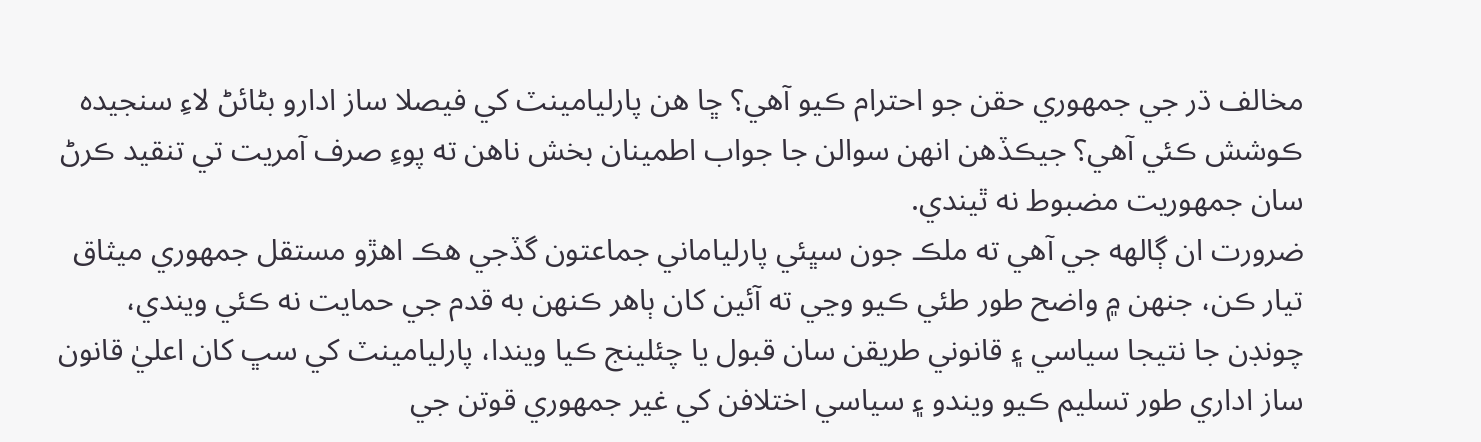مخالف ڌر جي جمهوري حقن جو احترام ڪيو آهي؟ ڇا هن پارليامينٽ کي فيصلا ساز ادارو بڻائڻ لاءِ سنجيده ڪوشش ڪئي آهي؟ جيڪڏهن انهن سوالن جا جواب اطمينان بخش ناهن ته پوءِ صرف آمريت تي تنقيد ڪرڻ سان جمهوريت مضبوط نه ٿيندي.
ضرورت ان ڳالهه جي آهي ته ملڪ جون سڀئي پارلياماني جماعتون گڏجي هڪ اهڙو مستقل جمهوري ميثاق تيار ڪن، جنهن ۾ واضح طور طئي ڪيو وڃي ته آئين کان ٻاهر ڪنهن به قدم جي حمايت نه ڪئي ويندي، چونڊن جا نتيجا سياسي ۽ قانوني طريقن سان قبول يا چئلينج ڪيا ويندا، پارليامينٽ کي سڀ کان اعليٰ قانون ساز اداري طور تسليم ڪيو ويندو ۽ سياسي اختلافن کي غير جمهوري قوتن جي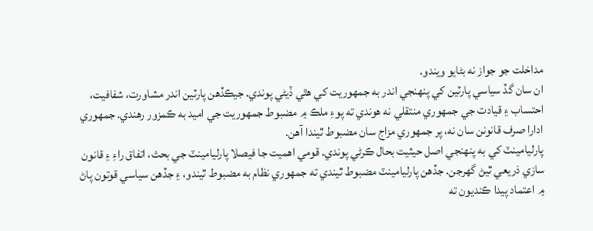مداخلت جو جواز نه بڻايو ويندو.
ان سان گڏ سياسي پارٽين کي پنهنجي اندر به جمهوريت کي هٿي ڏيڻي پوندي. جيڪڏهن پارٽين اندر مشاورت، شفافيت، احتساب ۽ قيادت جي جمهوري منتقلي نه هوندي ته پوءِ ملڪ ۾ مضبوط جمهوريت جي اميد به ڪمزور رهندي. جمهوري ادارا صرف قانونن سان نه، پر جمهوري مزاج سان مضبوط ٿيندا آهن.
پارليامينٽ کي به پنهنجي اصل حيثيت بحال ڪرڻي پوندي. قومي اهميت جا فيصلا پارليامينٽ جي بحث، اتفاق راءِ ۽ قانون سازي ذريعي ٿيڻ گهرجن. جڏهن پارليامينٽ مضبوط ٿيندي ته جمهوري نظام به مضبوط ٿيندو، ۽ جڏهن سياسي قوتون پاڻ ۾ اعتماد پيدا ڪنديون ته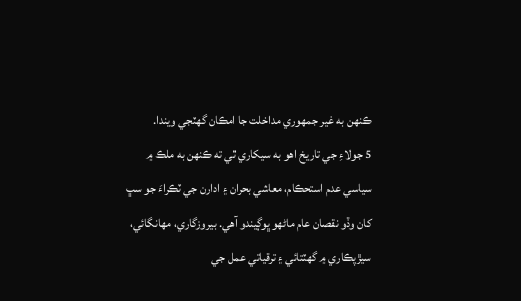ڪنهن به غير جمهوري مداخلت جا امڪان گهٽجي ويندا.
5 جولاءِ جي تاريخ اهو به سيکاري ٿي ته ڪنهن به ملڪ ۾ سياسي عدم استحڪام، معاشي بحران ۽ ادارن جي ٽڪراءَ جو سڀ کان وڏو نقصان عام ماڻهو ڀوڳيندو آهي. بيروزگاري، مهانگائي، سيڙپڪاري ۾ گهٽتائي ۽ ترقياتي عمل جي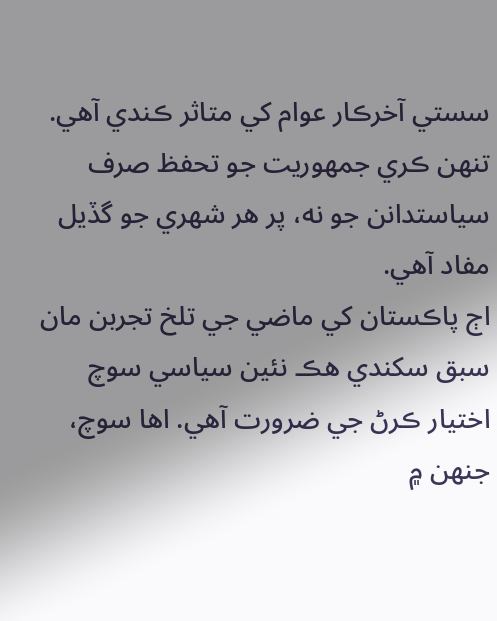سستي آخرڪار عوام کي متاثر ڪندي آهي. تنهن ڪري جمهوريت جو تحفظ صرف سياستدانن جو نه، پر هر شهري جو گڏيل مفاد آهي.
اڄ پاڪستان کي ماضي جي تلخ تجربن مان سبق سکندي هڪ نئين سياسي سوچ اختيار ڪرڻ جي ضرورت آهي. اها سوچ، جنهن ۾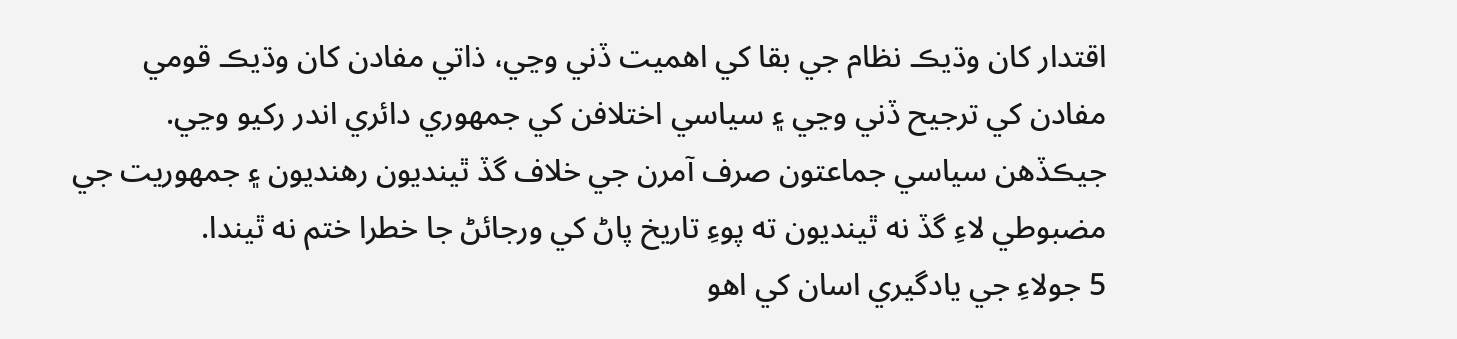اقتدار کان وڌيڪ نظام جي بقا کي اهميت ڏني وڃي، ذاتي مفادن کان وڌيڪ قومي مفادن کي ترجيح ڏني وڃي ۽ سياسي اختلافن کي جمهوري دائري اندر رکيو وڃي. جيڪڏهن سياسي جماعتون صرف آمرن جي خلاف گڏ ٿينديون رهنديون ۽ جمهوريت جي مضبوطي لاءِ گڏ نه ٿينديون ته پوءِ تاريخ پاڻ کي ورجائڻ جا خطرا ختم نه ٿيندا.
5 جولاءِ جي يادگيري اسان کي اهو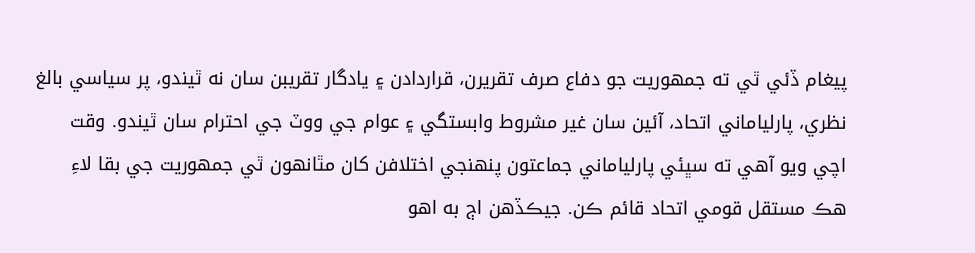پيغام ڏئي ٿي ته جمهوريت جو دفاع صرف تقريرن، قراردادن ۽ يادگار تقريبن سان نه ٿيندو، پر سياسي بالغ نظري، پارلياماني اتحاد، آئين سان غير مشروط وابستگي ۽ عوام جي ووٽ جي احترام سان ٿيندو. وقت اچي ويو آهي ته سڀئي پارلياماني جماعتون پنهنجي اختلافن کان مٿانهون ٿي جمهوريت جي بقا لاءِ هڪ مستقل قومي اتحاد قائم ڪن. جيڪڏهن اڄ به اهو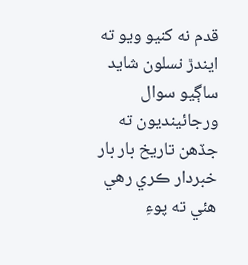قدم نه کنيو ويو ته ايندڙ نسلون شايد ساڳيو سوال ورجائينديون ته جڏهن تاريخ بار بار خبردار ڪري رهي هئي ته پوءِ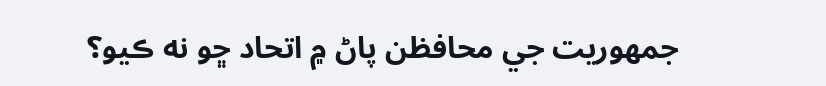جمهوريت جي محافظن پاڻ ۾ اتحاد ڇو نه ڪيو؟